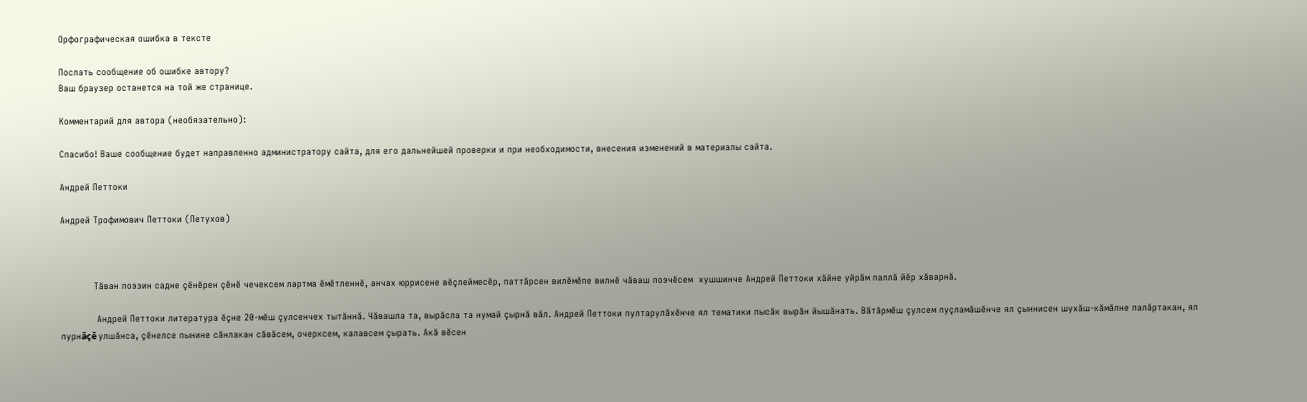Орфографическая ошибка в тексте

Послать сообщение об ошибке автору?
Ваш браузер останется на той же странице.

Комментарий для автора (необязательно):

Спасибо! Ваше сообщение будет направленно администратору сайта, для его дальнейшей проверки и при необходимости, внесения изменений в материалы сайта.

Андрей Петтоки

Андрей Трофимович Петтоки (Петухов)



           Тăван поэзин садне çĕнĕрен çĕнĕ чечексем лартма ĕмĕтленнĕ, анчах юррисене вĕçлеймесĕр, паттăрсен вилĕмĕпе вилнĕ чăваш поэчĕсем  хушшинче Андрей Петтоки хăйне уйрăм паллă йĕр хăварнă.

            Андрей Петтоки литература ĕçне 20-мĕш çулсенчех тытăннă. Чăвашла та, вырăсла та нумай çырнă вăл. Андрей Петтоки пултарулăхĕнче ял тематики пысăк вырăн йышăнать. Вăтăрмĕш çулсем пуçламăшĕнче ял çыннисен шухăш-кăмăлне палăртакан, ял пурнăçĕ улшăнса, çĕнелсе пынине сăнлакан сăвăсем, очерксем, калавсем çырать. Акă вĕсен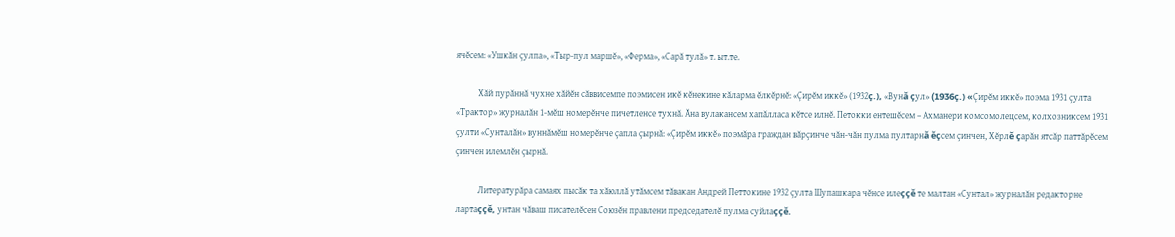ячĕсем: «Ушкăн çулпа», «Тыр-пул маршĕ», «Ферма», «Сарă тулă» т. ыт.те.

           Хăй пурăннă чухне хăйĕн сăввисемпе поэмисен икĕ кĕнекине кăларма ĕлкĕрнĕ: «Çирĕм иккĕ» (1932ç.), «Вунă çул» (1936ç.) «Çирĕм иккĕ» поэма 1931 çулта «Трактор» журналăн 1-мĕш номерĕнче пичетленсе тухнă. Ăна вулакансем хапăлласа кĕтсе илнĕ. Петокки ентешĕсем – Ахманери комсомолецсем, колхозниксем 1931 çулти «Сунталăн» вуннăмĕш номерĕнче çапла çырнă: «Çирĕм иккĕ» поэмăра граждан вăрçинче чăн-чăн пулма пултарнă ĕçсем çинчен, Хĕрлĕ çарăн ятсăр паттăрĕсем çинчен илемлĕн çырнă.

           Литературăра самаях пысăк та хăюллă утăмсем тăвакан Андрей Петтокине 1932 çулта Шупашкара чĕнсе илеççĕ те малтан «Сунтал» журналăн редакторне лартаççĕ, унтан чăваш писателĕсен Союзĕн правлени председателĕ пулма суйлаççĕ.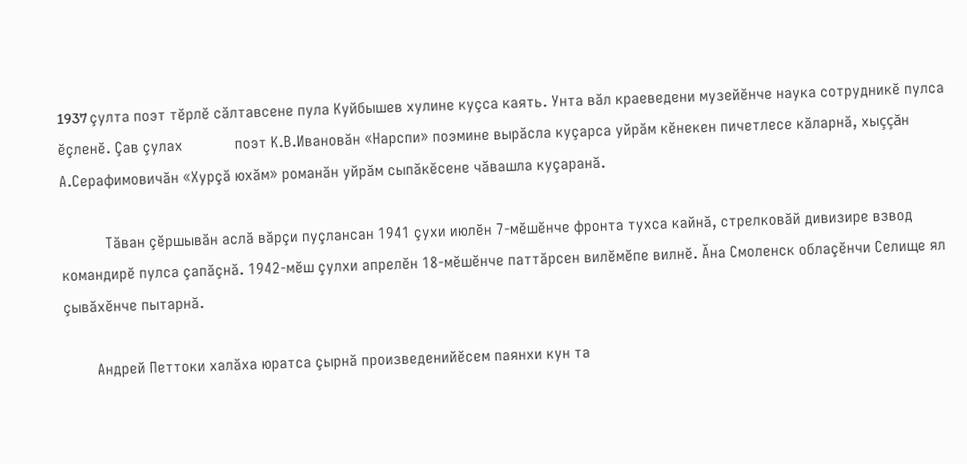1937 çулта поэт тĕрлĕ сăлтавсене пула Куйбышев хулине куçса каять. Унта вăл краеведени музейĕнче наука сотрудникĕ пулса ĕçленĕ. Çав çулах             поэт К.В.Ивановăн «Нарспи» поэмине вырăсла куçарса уйрăм кĕнекен пичетлесе кăларнă, хыççăн А.Серафимовичăн «Хурçă юхăм» романăн уйрăм сыпăкĕсене чăвашла куçаранă.

           Тăван çĕршывăн аслă вăрçи пуçлансан 1941 çухи июлĕн 7-мĕшĕнче фронта тухса кайнă, стрелковăй дивизире взвод командирĕ пулса çапăçнă. 1942-мĕш çулхи апрелĕн 18-мĕшĕнче паттăрсен вилĕмĕпе вилнĕ. Ăна Смоленск облаçĕнчи Селище ял çывăхĕнче пытарнă.

        Андрей Петтоки халăха юратса çырнă произведенийĕсем паянхи кун та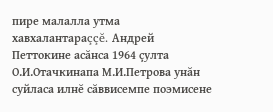пире малалла утма хавхалантараççĕ. Андрей Петтокине асăнса 1964 çулта О.И.Отачкинапа М.И.Петрова унăн суйласа илнĕ сăввисемпе поэмисене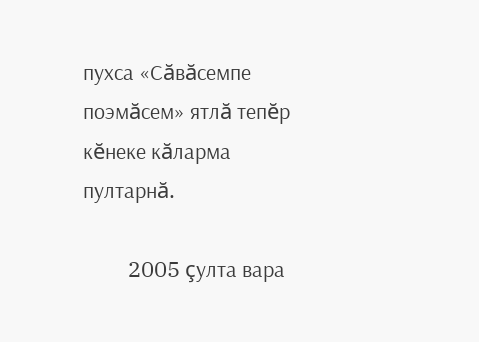пухса «Сăвăсемпе поэмăсем» ятлă тепĕр кĕнеке кăларма пултарнă.

         2005 çулта вара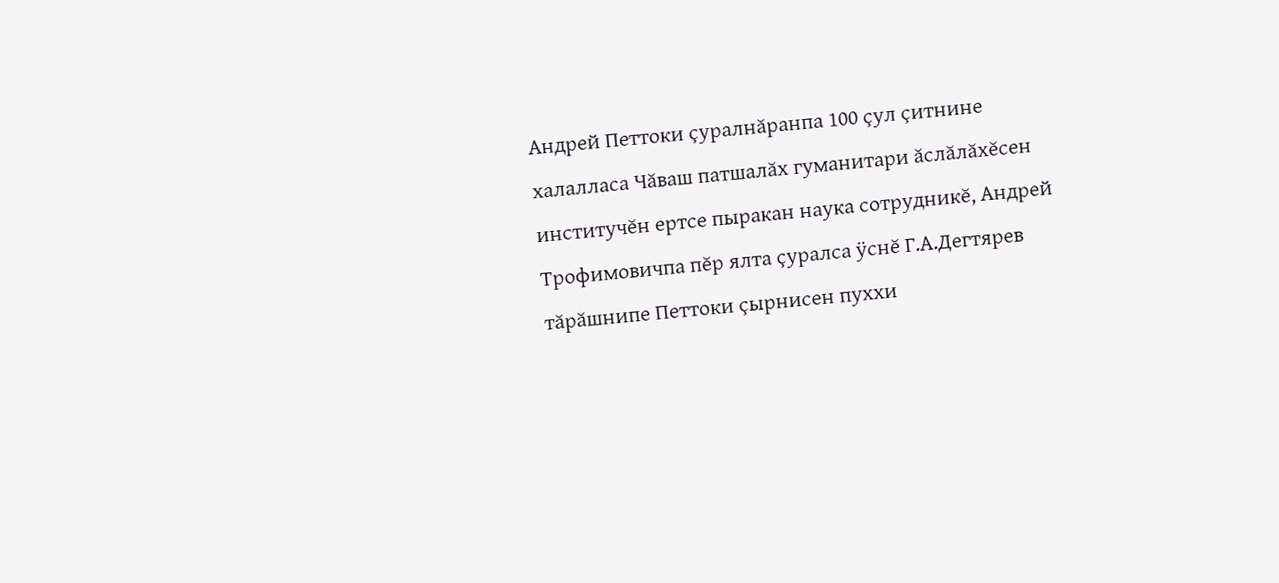Андрей Петтоки çуралнăранпа 100 çул çитнине халалласа Чăваш патшалăх гуманитари ăслăлăхĕсен институчĕн ертсе пыракан наука сотрудникĕ, Андрей Трофимовичпа пĕр ялта çуралса ÿснĕ Г.А.Дегтярев тăрăшнипе Петтоки çырнисен пуххи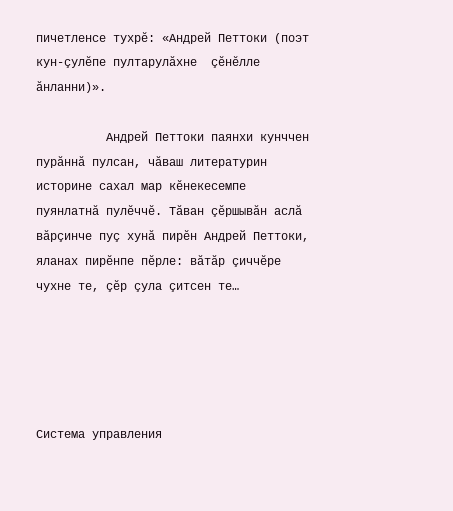пичетленсе тухрĕ: «Андрей Петтоки (поэт кун-çулĕпе пултарулăхне  çĕнĕлле ăнланни)».

          Андрей Петтоки паянхи кунччен пурăннă пулсан, чăваш литературин историне сахал мар кĕнекесемпе пуянлатнă пулĕччĕ. Тăван çĕршывăн аслă вăрçинче пуç хунă пирĕн Андрей Петтоки, яланах пирĕнпе пĕрле: вăтăр çиччĕре чухне те, çĕр çула çитсен те…





Система управления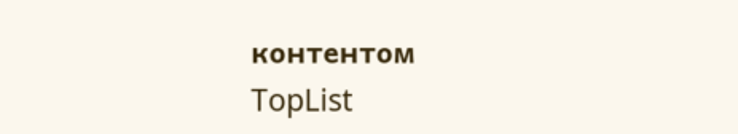контентом
TopList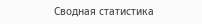Сводная статистика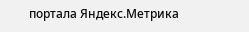портала Яндекс.Метрика